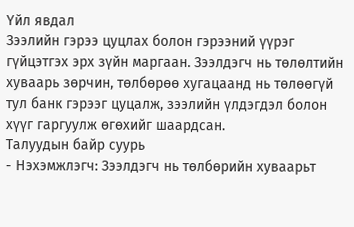Үйл явдал
Зээлийн гэрээ цуцлах болон гэрээний үүрэг гүйцэтгэх эрх зүйн маргаан. Зээлдэгч нь төлөлтийн хуваарь зөрчин, төлбөрөө хугацаанд нь төлөөгүй тул банк гэрээг цуцалж, зээлийн үлдэгдэл болон хүүг гаргуулж өгөхийг шаардсан.
Талуудын байр суурь
- Нэхэмжлэгч: Зээлдэгч нь төлбөрийн хуваарьт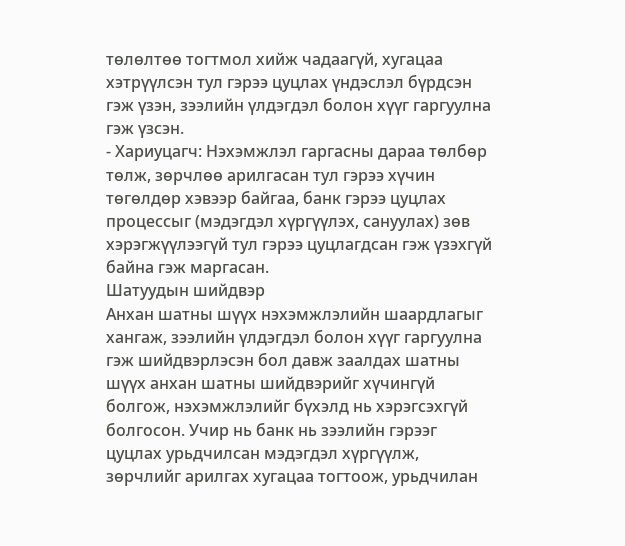төлөлтөө тогтмол хийж чадаагүй, хугацаа хэтрүүлсэн тул гэрээ цуцлах үндэслэл бүрдсэн гэж үзэн, зээлийн үлдэгдэл болон хүүг гаргуулна гэж үзсэн.
- Хариуцагч: Нэхэмжлэл гаргасны дараа төлбөр төлж, зөрчлөө арилгасан тул гэрээ хүчин төгөлдөр хэвээр байгаа, банк гэрээ цуцлах процессыг (мэдэгдэл хүргүүлэх, сануулах) зөв хэрэгжүүлээгүй тул гэрээ цуцлагдсан гэж үзэхгүй байна гэж маргасан.
Шатуудын шийдвэр
Анхан шатны шүүх нэхэмжлэлийн шаардлагыг хангаж, зээлийн үлдэгдэл болон хүүг гаргуулна гэж шийдвэрлэсэн бол давж заалдах шатны шүүх анхан шатны шийдвэрийг хүчингүй болгож, нэхэмжлэлийг бүхэлд нь хэрэгсэхгүй болгосон. Учир нь банк нь зээлийн гэрээг цуцлах урьдчилсан мэдэгдэл хүргүүлж, зөрчлийг арилгах хугацаа тогтоож, урьдчилан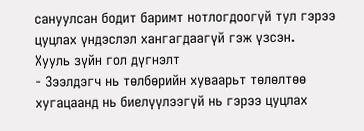сануулсан бодит баримт нотлогдоогүй тул гэрээ цуцлах үндэслэл хангагдаагүй гэж үзсэн.
Хууль зүйн гол дүгнэлт
- Зээлдэгч нь төлбөрийн хуваарьт төлөлтөө хугацаанд нь биелүүлээгүй нь гэрээ цуцлах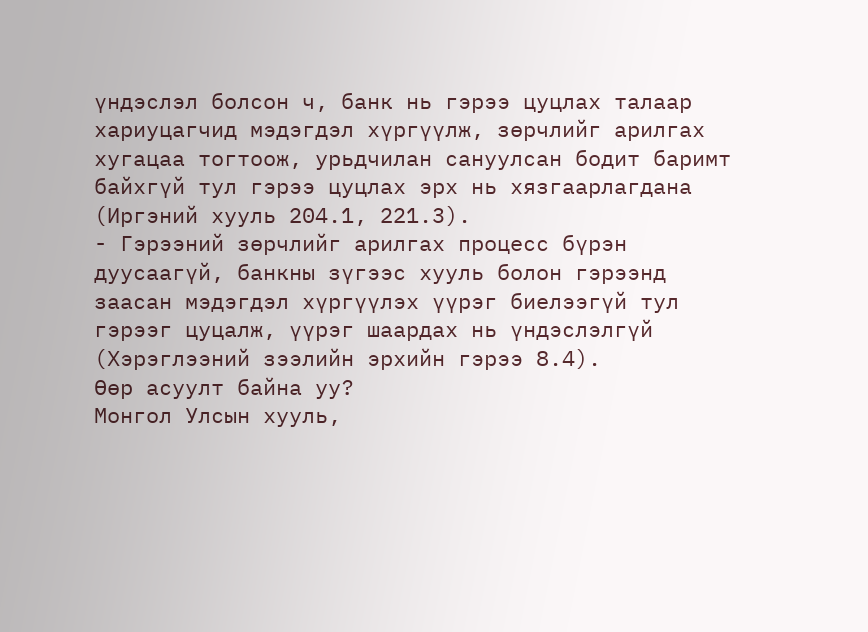үндэслэл болсон ч, банк нь гэрээ цуцлах талаар хариуцагчид мэдэгдэл хүргүүлж, зөрчлийг арилгах хугацаа тогтоож, урьдчилан сануулсан бодит баримт байхгүй тул гэрээ цуцлах эрх нь хязгаарлагдана (Иргэний хууль 204.1, 221.3).
- Гэрээний зөрчлийг арилгах процесс бүрэн дуусаагүй, банкны зүгээс хууль болон гэрээнд заасан мэдэгдэл хүргүүлэх үүрэг биелээгүй тул гэрээг цуцалж, үүрэг шаардах нь үндэслэлгүй (Хэрэглээний зээлийн эрхийн гэрээ 8.4).
Өөр асуулт байна уу?
Монгол Улсын хууль,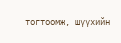тогтоомж, шүүхийн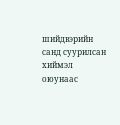шийдвэрийн санд суурилсан хиймэл оюунаас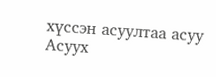хүссэн асуултаа асуу
Асуух